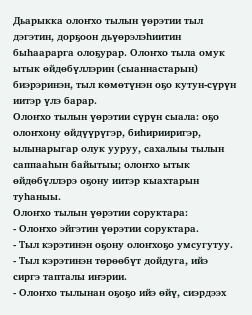Дьарыкка олоҥхо тылын үөрэтии тыл дэгэтин, дорҕоон дьүөрэлэhиитин быhаарарга олоҕурар. Олоҥхо тыла омук ытык өйдөбүллэрин (сыаннастарын) биэрэринэн, тыл көмөтүнэн оҕо кутун-сүрүн иитэр үлэ барар.
Олоҥхо тылын үөрэтии сүрүн сыала: оҕо олоҥхону өйдүүрүгэр, биhирииригэр, ылынарыгар олук ууруу, сахалыы тылын саппааhын байытыы; олоҥхо ытык өйдөбүллэрэ оҕону иитэр кыахтарын туhаныы.
Олоҥхо тылын үөрэтии соруктара:
- Олоҥхо эйгэтин үөрэтии соруктара.
- Тыл кэрэтинэн оҕону олоҥхоҕо умсугутуу.
- Тыл кэрэтинэн төрөөбүт дойдуга, ийэ сиргэ тапталы иҥэрии.
- Олоҥхо тылынан оҕоҕо ийэ өйү, сиэрдээх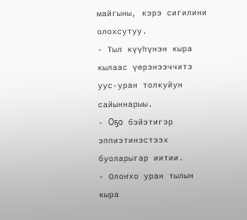майгыны, кэрэ сигилини олохсутуу.
- Тыл күүhүнэн кыра кылаас үөрэнээччитэ уус-уран толкуйун сайыннарыы.
- Оҕо бэйэтигэр эппиэтинэстээх буоларыгар иитии.
- Олоҥхо уран тылын кыра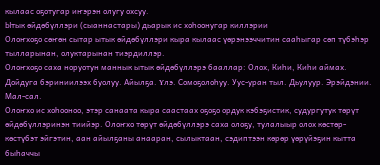кылаас оҕотугар иҥэрэн олугу охсуу.
Ытык өйдөбүллэри (сыаннастары) дьарык ис хоhоонугар киллэрии
Олоҥхоҕо сөҥөн сытар ытык өйдөбүллэри кыра кылаас үөрэнээччитин сааhыгар сөп түбэhэр тылларынан, олуктарынан тиэрдиллэр.
Олоҥхоҕо саха норуотун маннык ытык өйдөбүллэрэ бааллар: Олох, Киhи, Киhи аймах. Дойдуга бэриниилээх буолуу. Айылҕа. Υлэ. Сомоҕолоhуу. Уус-уран тыл. Дьулуур. Эрэйдэнии. Мал-сал.
Олоҥхо ис хоhооноо, этэр санаата кыра саастаах оҕоҕо ордук кэбэҕистик, судургутук төрүт өйдөбүллэринэн тиийэр. Олоҥхо төрүт өйдөбүллэрэ саха олоҕу, тулалыыр олох көстөр-көстүбэт эйгэтин, аан айылҕаны анааран, сылыктаан, сэдиптээн көрөр үөрүйэҕин кытта быhаччы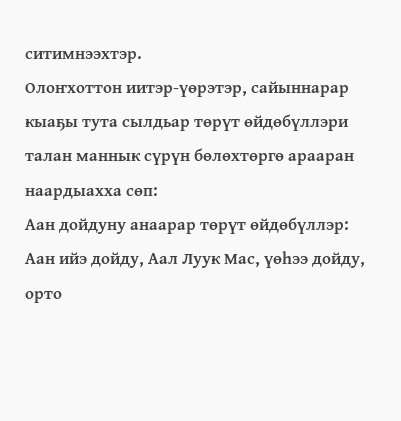ситимнээхтэр.
Олоҥхоттон иитэр-үөрэтэр, сайыннарар кыаҕы тута сылдьар төрүт өйдөбүллэри талан маннык сүрүн бөлөхтөргө арааран наардыахха сөп:
Аан дойдуну анаарар төрүт өйдөбүллэр: Аан ийэ дойду, Аал Луук Мас, үөhээ дойду, орто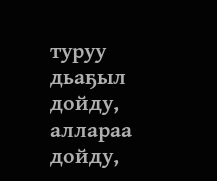туруу дьаҕыл дойду, аллараа дойду,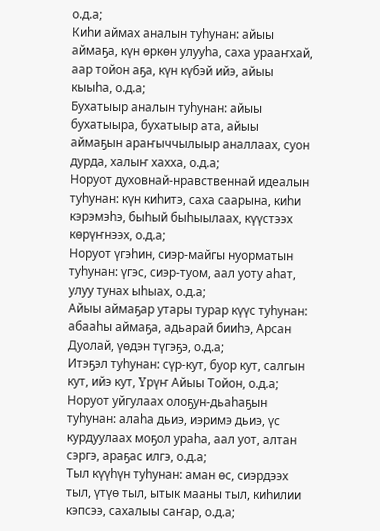о.д.а;
Киhи аймах аналын туhунан: айыы аймаҕа, күн өркөн улууhа, саха урааҥхай, аар тойон аҕа, күн күбэй ийэ, айыы кыыhа, о.д.а;
Бухатыыр аналын туhунан: айыы бухатыыра, бухатыыр ата, айыы аймаҕын араҥыччылыыр аналлаах, суон дурда, халыҥ хахха, о.д.а;
Норуот духовнай-нравственнай идеалын туhунан: күн киhитэ, саха саарына, киhи кэрэмэhэ, быhый быhыылаах, күүстээх көрүҥнээх, о.д.а;
Норуот үгэhин, сиэр-майгы нуорматын туhунан: үгэс, сиэр-туом, аал уоту аhат, улуу тунах ыhыах, о.д.а;
Айыы аймаҕар утары турар күүс туhунан: абааhы аймаҕа, адьарай бииhэ, Арсан Дуолай, үөдэн түгэҕэ, о.д.а;
Итэҕэл туhунан: сүр-кут, буор кут, салгын кут, ийэ кут, Υрүҥ Айыы Тойон, о.д.а;
Норуот уйгулаах олоҕун-дьаhаҕын туhунан: алаhа дьиэ, иэримэ дьиэ, үс курдуулаах моҕол ураhа, аал уот, алтан сэргэ, араҕас илгэ, о.д.а;
Тыл күүhүн туhунан: аман өс, сиэрдээх тыл, үтүө тыл, ытык мааны тыл, киhилии кэпсээ, сахалыы саҥар, о.д.а;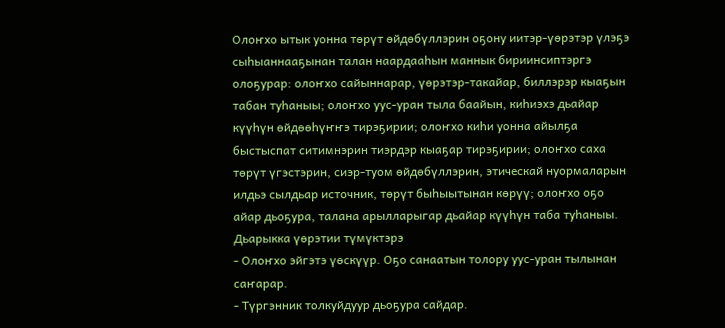Олоҥхо ытык уонна төрүт өйдөбүллэрин оҕону иитэр-үөрэтэр үлэҕэ сыhыаннааҕынан талан наардааhын маннык бириинсиптэргэ олоҕурар: олоҥхо сайыннарар, үөрэтэр-такайар, биллэрэр кыаҕын табан туhаныы; олоҥхо уус-уран тыла баайын, киhиэхэ дьайар күүhүн өйдөөhүҥҥэ тирэҕирии; олоҥхо киhи уонна айылҕа быстыспат ситимнэрин тиэрдэр кыаҕар тирэҕирии; олоҥхо саха төрүт үгэстэрин, сиэр-туом өйдөбүллэрин, этическай нуормаларын илдьэ сылдьар источник, төрүт быhыытынан көрүү; олоҥхо оҕо айар дьоҕура, талана арылларыгар дьайар күүhүн таба туhаныы.
Дьарыкка үөрэтии түмүктэрэ
- Олоҥхо эйгэтэ үөскүүр. Оҕо санаатын толору уус-уран тылынан саҥарар.
- Түргэнник толкуйдуур дьоҕура сайдар.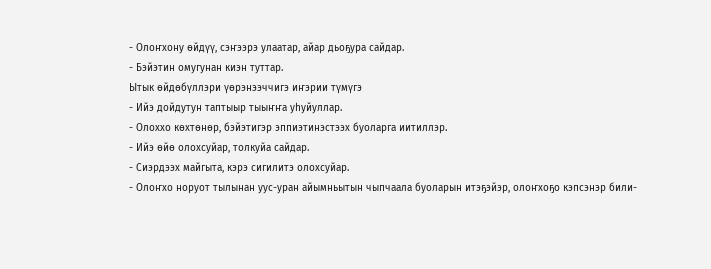- Олоҥхону өйдүү, сэҥээрэ улаатар, айар дьоҕура сайдар.
- Бэйэтин омугунан киэн туттар.
Ытык өйдөбүллэри үөрэнээччигэ иҥэрии түмүгэ
- Ийэ дойдутун таптыыр тыыҥҥа уhуйуллар.
- Олоххо көхтөнөр, бэйэтигэр эппиэтинэстээх буоларга иитиллэр.
- Ийэ өйө олохсуйар, толкуйа сайдар.
- Сиэрдээх майгыта, кэрэ сигилитэ олохсуйар.
- Олоҥхо норуот тылынан уус-уран айымньытын чыпчаала буоларын итэҕэйэр, олоҥхоҕо кэпсэнэр били-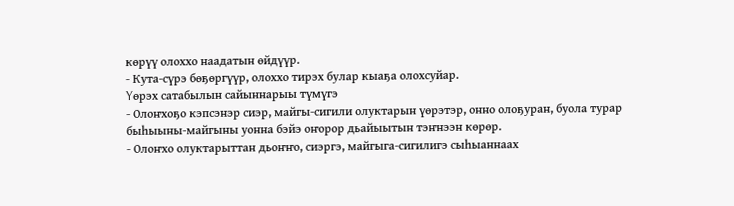көрүү олоххо наадатын өйдүүр.
- Кута-сүрэ бөҕөргүүр, олоххо тирэх булар кыаҕа олохсуйар.
Υөрэх сатабылын сайыннарыы түмүгэ
- Олоҥхоҕо кэпсэнэр сиэр, майгы-сигили олуктарын үөрэтэр, онно олоҕуран, буола турар быhыыны-майгыны уонна бэйэ оҥорор дьайыытын тэҥнээн көрөр.
- Олоҥхо олуктарыттан дьоҥҥо, сиэргэ, майгыга-сигилигэ сыhыаннаах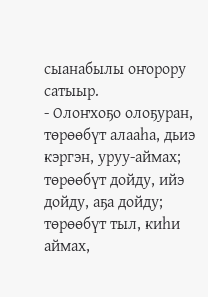сыанабылы оҥорору сатыыр.
- Олоҥхоҕо олоҕуран, төрөөбүт алааhа, дьиэ кэргэн, уруу-аймах; төрөөбүт дойду, ийэ дойду, аҕа дойду; төрөөбүт тыл, киhи аймах,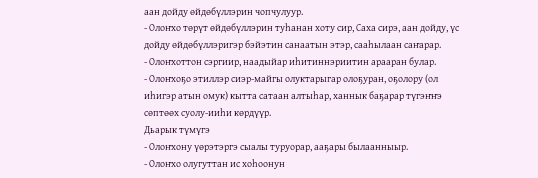аан дойду өйдөбүллэрин чопчулуур.
- Олоҥхо төрүт өйдөбүллэрин туhанан хоту сир, Саха сирэ, аан дойду, үс дойду өйдөбүллэригэр бэйэтин санаатын этэр, сааhылаан саҥарар.
- Олоҥхоттон сэргиир, наадыйар иhитиннэриитин арааран булар.
- Олоҥхоҕо этиллэр сиэр-майгы олуктарыгар олоҕуран, оҕолору (ол иhигэр атын омук) кытта сатаан алтыhар, ханнык баҕарар түгэҥҥэ сөптөөх суолу-ииhи көрдүүр.
Дьарык түмүгэ
- Олоҥхону үөрэтэргэ сыалы туруорар, ааҕары былаанныыр.
- Олоҥхо олугуттан ис хоhоонун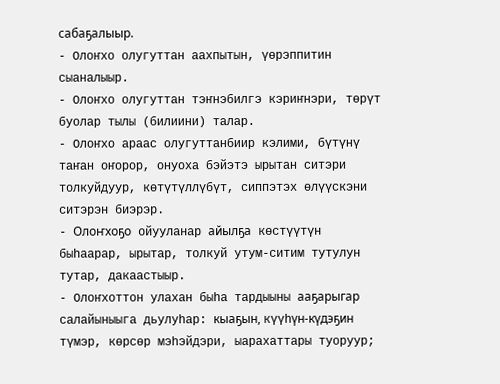сабаҕалыыр.
- Олоҥхо олугуттан аахпытын, үөрэппитин сыаналыыр.
- Олоҥхо олугуттан тэҥнэбилгэ кэриҥнэри, төрүт буолар тылы (билиини) талар.
- Олоҥхо араас олугуттанбиир кэлими, бүтүнү таҥан оҥорор, онуоха бэйэтэ ырытан ситэри толкуйдуур, көтүтүллүбүт, сиппэтэх өлүүскэни ситэрэн биэрэр.
- Олоҥхоҕо ойууланар айылҕа көстүүтүн быhаарар, ырытар, толкуй утум-ситим тутулун тутар, дакаастыыр.
- Олоҥхоттон улахан быhа тардыыны ааҕарыгар салайыныыга дьулуhар: кыаҕын, күүhүн-күдэҕин түмэр, көрсөр мэhэйдэри, ыарахаттары туоруур;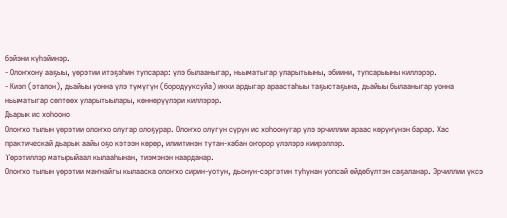бэйэни күhэйинэр.
- Олоҥхону ааҕыы, үөрэтии итэҕэhин тупсарар: үлэ былааныгар, ньыматыгар уларытыыны, эбиини, тупсарыыны киллэрэр.
- Киэп (эталон), дьайыы уонна үлэ түмүгүн (бородууксуйа) икки ардыгар араастаhыы таҕыстаҕына, дьайыы былааныгар уонна ньыматыгар сөптөөх уларытыылары, көннөрүүлэри киллэрэр.
Дьарык ис хоhооно
Олоҥхо тылын үөрэтии олоҥхо олугар олоҕурар. Олоҥхо олугун сүрүн ис хоhоонугар үлэ эрчиллии араас көрүҥүнэн барар. Хас практическай дьарык аайы оҕо кэтээн көрөр, илиитинэн тутан-хабан оҥорор үлэлэрэ киирэллэр.
Υөрэтиллэр матырыйаал кылааhынан, тиэмэнэн наарданар.
Олоҥхо тылын үөрэтии маҥнайгы кылааска олоҥхо сирин-уотун, дьонун-сэргэтин туhунан уопсай өйдөбүлтэн саҕаланар. Эрчиллии үксэ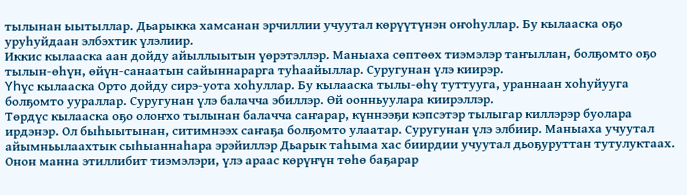тылынан ыытыллар. Дьарыкка хамсанан эрчиллии учуутал көрүүтүнэн оҥоhуллар. Бу кылааска оҕо уруhуйдаан элбэхтик үлэлиир.
Иккис кылааска аан дойду айыллыытын үөрэтэллэр. Маныаха сөптөөх тиэмэлэр таҥыллан, болҕомто оҕо тылын-өhүн, өйүн-санаатын сайыннарарга туhаайыллар. Суругунан үлэ киирэр.
Υhүс кылааска Орто дойду сирэ-уота хоhуллар. Бу кылааска тылы-өhү туттууга, ураннаан хоhуйууга болҕомто уураллар. Суругунан үлэ балачча эбиллэр. Ɵй оонньуулара киирэллэр.
Төрдүс кылааска оҕо олоҥхо тылынан балачча саҥарар, күннээҕи кэпсэтэр тылыгар киллэрэр буолара ирдэнэр. Ол быhыытынан, ситимнээх саҥаҕа болҕомто улаатар. Суругунан үлэ элбиир. Маныаха учуутал айымньылаахтык сыhыаннаhара эрэйиллэр Дьарык таhыма хас биирдии учуутал дьоҕуруттан тутулуктаах. Онон манна этиллибит тиэмэлэри, үлэ араас көрүҥүн төhө баҕарар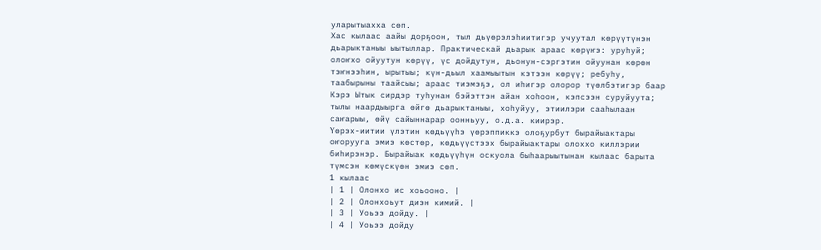уларытыахха сөп.
Хас кылаас аайы дорҕоон, тыл дьүөрэлэhиитигэр учуутал көрүүтүнэн дьарыктаныы ыытыллар. Практическай дьарык араас көрүҥэ: уруhуй; олоҥхо ойуутун көрүү, үс дойдутун, дьонун-сэргэтин ойуунан көрөн тэҥнээhин, ырытыы; күн-дьыл хаамыытын кэтээн көрүү; ребуhу, таабырыны таайсыы; араас тиэмэҕэ, ол иhигэр олорор түөлбэтигэр баар Кэрэ Ытык сирдэр туhунан бэйэттэн айан хоhоон, кэпсээн суруйуута; тылы наардыырга өйгө дьарыктаныы, хоhуйуу, этиилэри сааhылаан саҥарыы, өйү сайыннарар оонньуу, о.д.а. киирэр.
Υөрэх-иитии үлэтин көдьүүhэ үөрэппиккэ олоҕурбут бырайыактары оҥорууга эмиэ көстөр, көдьүүстээх бырайыактары олоххо киллэрии биhирэнэр. Бырайыак көдьүүhүн оскуола быhаарыытынан кылаас барыта түмсэн көмүскүөн эмиэ сөп.
1 кылаас
| 1 | Олонхо ис хоьооно. |
| 2 | Олонхоьут диэн кимий. |
| 3 | Уоьээ дойду. |
| 4 | Уоьээ дойду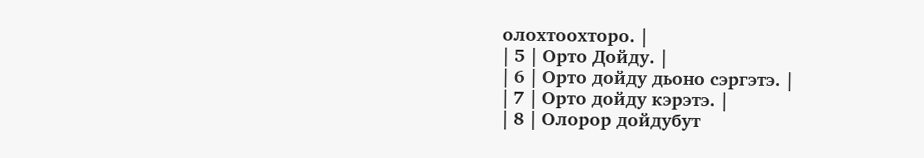олохтоохторо. |
| 5 | Орто Дойду. |
| 6 | Орто дойду дьоно сэргэтэ. |
| 7 | Орто дойду кэрэтэ. |
| 8 | Олорор дойдубут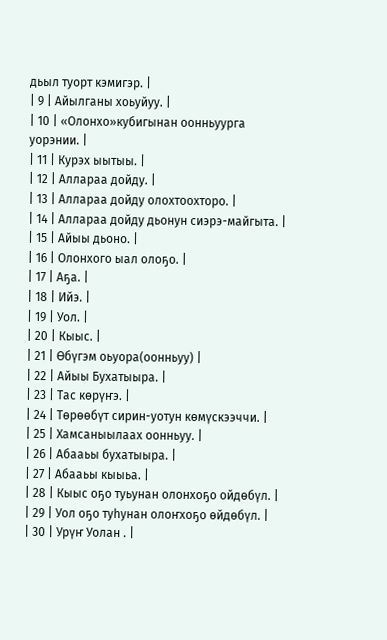дьыл туорт кэмигэр. |
| 9 | Айылганы хоьуйуу. |
| 10 | «Олонхо»кубигынан оонньуурга уорэнии. |
| 11 | Курэх ыытыы. |
| 12 | Аллараа дойду. |
| 13 | Аллараа дойду олохтоохторо. |
| 14 | Аллараа дойду дьонун сиэрэ-майгыта. |
| 15 | Айыы дьоно. |
| 16 | Олонхого ыал олоҕо. |
| 17 | Аҕа. |
| 18 | Ийэ. |
| 19 | Уол. |
| 20 | Кыыс. |
| 21 | Өбүгэм оьуора(оонньуу) |
| 22 | Айыы Бухатыыра. |
| 23 | Тас көрүҥэ. |
| 24 | Төрөөбүт сирин-уотун көмүскээччи. |
| 25 | Хамсаныылаах оонньуу. |
| 26 | Абааьы бухатыыра. |
| 27 | Абааьы кыыьа. |
| 28 | Кыыс оҕо туьунан олонхоҕо ойдөбүл. |
| 29 | Уол оҕо туhунан олоҥхоҕо өйдөбүл. |
| 30 | Урүҥ Уолан . |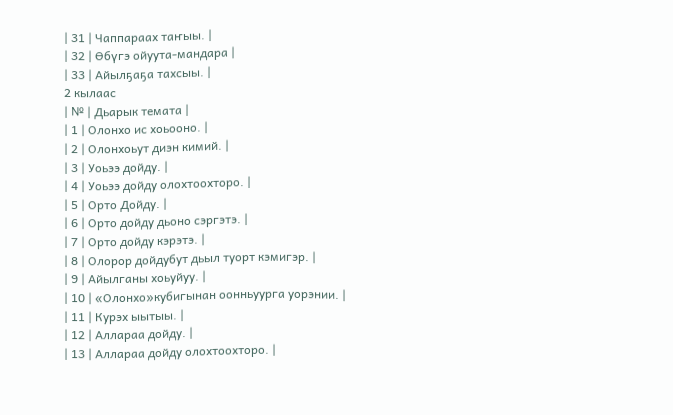| 31 | Чаппараах таҥыы. |
| 32 | Ɵбүгэ ойуута-мандара |
| 33 | Айылҕаҕа тахсыы. |
2 кылаас
| № | Дьарык темата |
| 1 | Олонхо ис хоьооно. |
| 2 | Олонхоьут диэн кимий. |
| 3 | Уоьээ дойду. |
| 4 | Уоьээ дойду олохтоохторо. |
| 5 | Орто Дойду. |
| 6 | Орто дойду дьоно сэргэтэ. |
| 7 | Орто дойду кэрэтэ. |
| 8 | Олорор дойдубут дьыл туорт кэмигэр. |
| 9 | Айылганы хоьуйуу. |
| 10 | «Олонхо»кубигынан оонньуурга уорэнии. |
| 11 | Курэх ыытыы. |
| 12 | Аллараа дойду. |
| 13 | Аллараа дойду олохтоохторо. |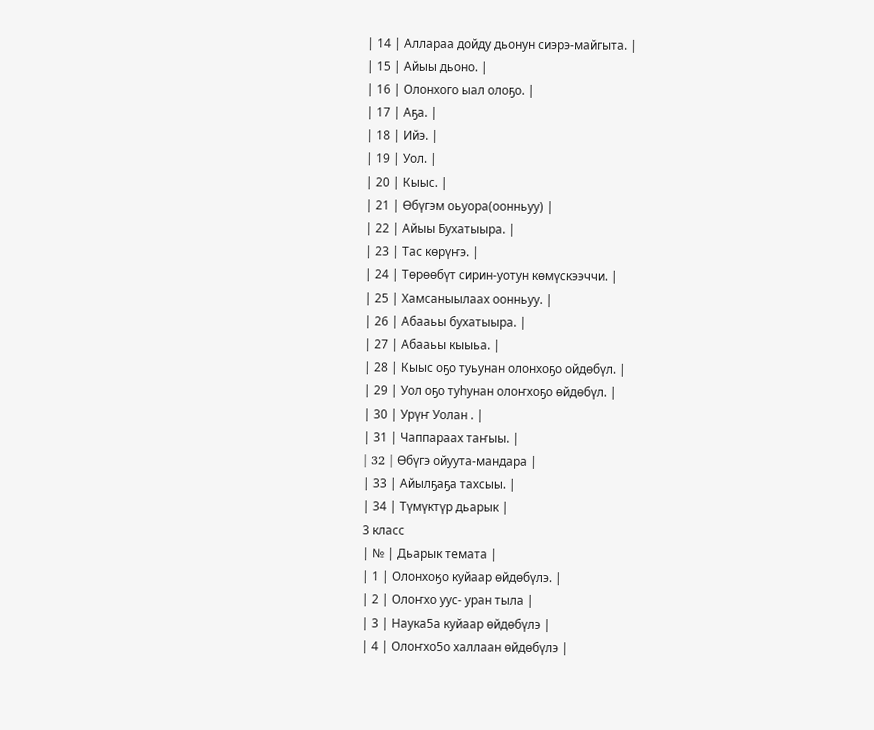| 14 | Аллараа дойду дьонун сиэрэ-майгыта. |
| 15 | Айыы дьоно. |
| 16 | Олонхого ыал олоҕо. |
| 17 | Аҕа. |
| 18 | Ийэ. |
| 19 | Уол. |
| 20 | Кыыс. |
| 21 | Өбүгэм оьуора(оонньуу) |
| 22 | Айыы Бухатыыра. |
| 23 | Тас көрүҥэ. |
| 24 | Төрөөбүт сирин-уотун көмүскээччи. |
| 25 | Хамсаныылаах оонньуу. |
| 26 | Абааьы бухатыыра. |
| 27 | Абааьы кыыьа. |
| 28 | Кыыс оҕо туьунан олонхоҕо ойдөбүл. |
| 29 | Уол оҕо туhунан олоҥхоҕо өйдөбүл. |
| 30 | Урүҥ Уолан . |
| 31 | Чаппараах таҥыы. |
| 32 | Ɵбүгэ ойуута-мандара |
| 33 | Айылҕаҕа тахсыы. |
| 34 | Түмүктүр дьарык |
3 класс
| № | Дьарык темата |
| 1 | Олонхоӄо куйаар өйдөбүлэ. |
| 2 | Олоҥхо уус- уран тыла |
| 3 | Наука5а куйаар өйдөбүлэ |
| 4 | Олоҥхо5о халлаан өйдөбүлэ |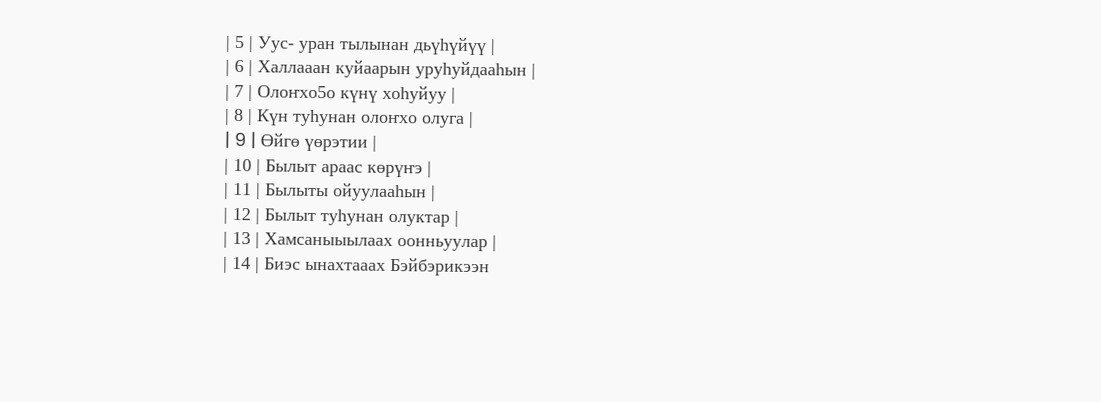| 5 | Уус- уран тылынан дьүhүйүү |
| 6 | Халлааан куйаарын уруhуйдааhын |
| 7 | Олоҥхо5о күнү хоhуйуу |
| 8 | Күн туhунан олоҥхо олуга |
| 9 | Ɵйгө үөрэтии |
| 10 | Былыт араас көрүҥэ |
| 11 | Былыты ойуулааhын |
| 12 | Былыт туhунан олуктар |
| 13 | Хамсаныыылаах оонньуулар |
| 14 | Биэс ынахтааах Бэйбэрикээн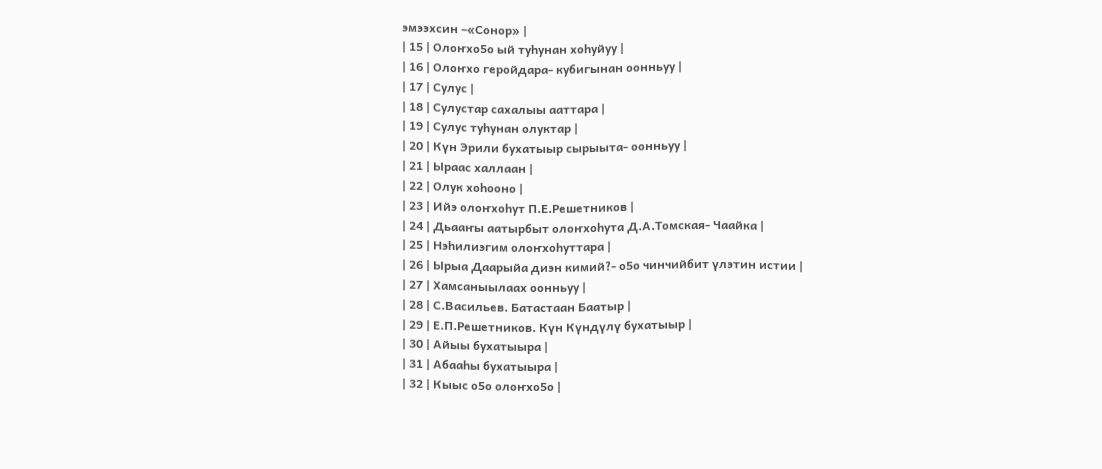эмээхсин –«Сонор» |
| 15 | Олоҥхо5о ый туhунан хоhуйуу |
| 16 | Олоҥхо геройдара- кубигынан оонньуу |
| 17 | Сулус |
| 18 | Сулустар сахалыы ааттара |
| 19 | Сулус туhунан олуктар |
| 20 | Күн Эрили бухатыыр сырыыта- оонньуу |
| 21 | Ыраас халлаан |
| 22 | Олук хоhооно |
| 23 | Ийэ олоҥхоhут П.Е.Решетников |
| 24 | Дьааҥы аатырбыт олоҥхоhута Д.А.Томская- Чаайка |
| 25 | Нэhилиэгим олоҥхоhуттара |
| 26 | Ырыа Даарыйа диэн кимий?- о5о чинчийбит үлэтин истии |
| 27 | Хамсаныылаах оонньуу |
| 28 | С.Васильев. Батастаан Баатыр |
| 29 | Е.П.Решетников. Күн Күндүлү бухатыыр |
| 30 | Айыы бухатыыра |
| 31 | Абааhы бухатыыра |
| 32 | Кыыс о5о олоҥхо5о |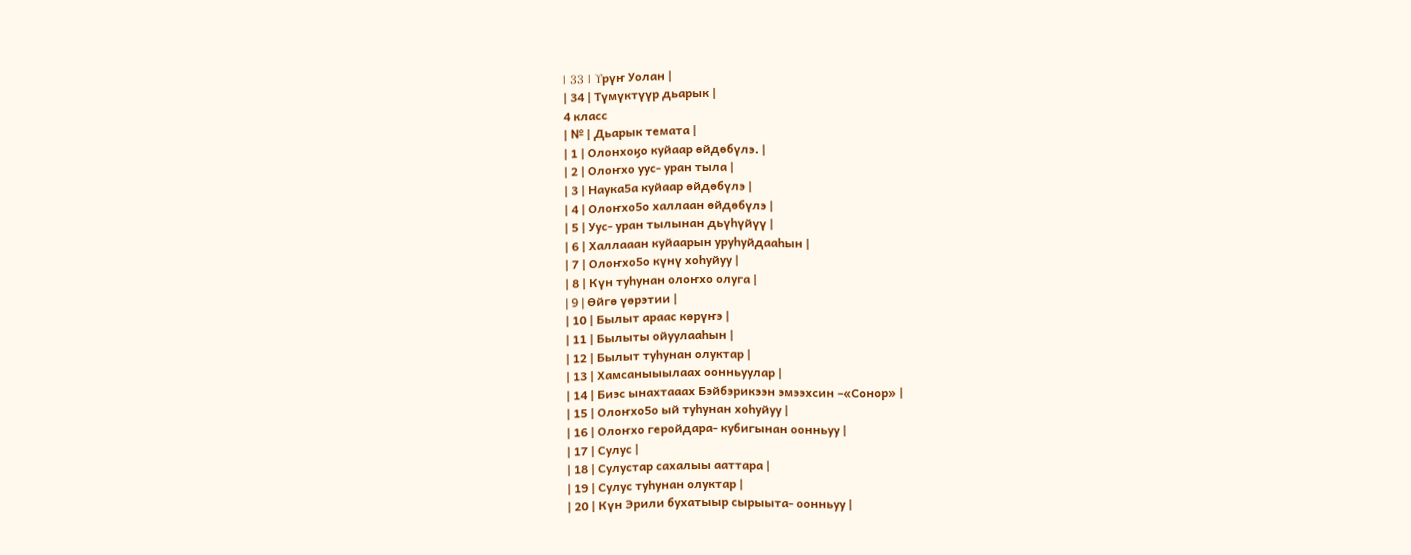| 33 | Υрүҥ Уолан |
| 34 | Түмүктүүр дьарык |
4 класс
| № | Дьарык темата |
| 1 | Олонхоӄо куйаар өйдөбүлэ. |
| 2 | Олоҥхо уус- уран тыла |
| 3 | Наука5а куйаар өйдөбүлэ |
| 4 | Олоҥхо5о халлаан өйдөбүлэ |
| 5 | Уус- уран тылынан дьүhүйүү |
| 6 | Халлааан куйаарын уруhуйдааhын |
| 7 | Олоҥхо5о күнү хоhуйуу |
| 8 | Күн туhунан олоҥхо олуга |
| 9 | Ɵйгө үөрэтии |
| 10 | Былыт араас көрүҥэ |
| 11 | Былыты ойуулааhын |
| 12 | Былыт туhунан олуктар |
| 13 | Хамсаныыылаах оонньуулар |
| 14 | Биэс ынахтааах Бэйбэрикээн эмээхсин –«Сонор» |
| 15 | Олоҥхо5о ый туhунан хоhуйуу |
| 16 | Олоҥхо геройдара- кубигынан оонньуу |
| 17 | Сулус |
| 18 | Сулустар сахалыы ааттара |
| 19 | Сулус туhунан олуктар |
| 20 | Күн Эрили бухатыыр сырыыта- оонньуу |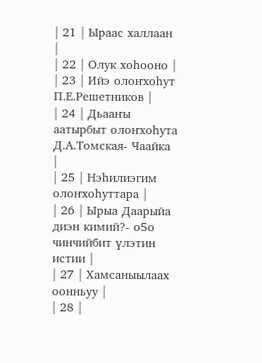| 21 | Ыраас халлаан |
| 22 | Олук хоhооно |
| 23 | Ийэ олоҥхоhут П.Е.Решетников |
| 24 | Дьааҥы аатырбыт олоҥхоhута Д.А.Томская- Чаайка |
| 25 | Нэhилиэгим олоҥхоhуттара |
| 26 | Ырыа Даарыйа диэн кимий?- о5о чинчийбит үлэтин истии |
| 27 | Хамсаныылаах оонньуу |
| 28 |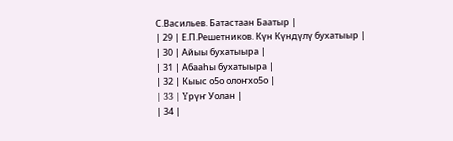С.Васильев. Батастаан Баатыр |
| 29 | Е.П.Решетников. Күн Күндүлү бухатыыр |
| 30 | Айыы бухатыыра |
| 31 | Абааhы бухатыыра |
| 32 | Кыыс о5о олоҥхо5о |
| 33 | Υрүҥ Уолан |
| 34 |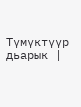Түмүктүүр дьарык |